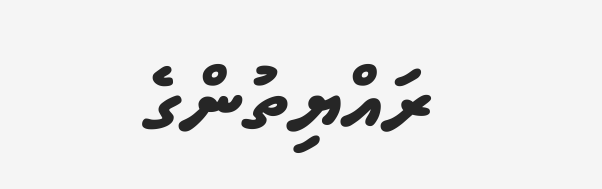ރައްޔިތުންގެ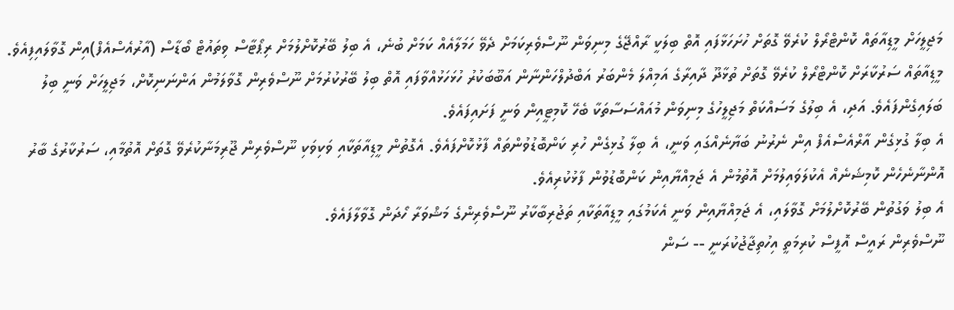މަޖިލީހަށް މީޑިއާތައް ކޮންޓްރޯލް ކުރެވޭ ގޮތަށް ހުށަހަޅާފައި އޮތް ބިލަކީ ރާއްޖޭގެ މިނިވަން ނޫސްވެރިކަމަށް ދެވޭ ހަމަލާއެއް ކަމަށް ބުނެ، އެ ބިލު ބޭރުކޮށްލުމަށް ރިޕޯޓާސް ވިތައުޓް ބޯޑާސް (އާރުއެސްއެފް)އިން ގޮވާލައިފިއެވެ.
މީޑިއާތައް ސަރުކާރަށް ކޮންޓްރޯލް ކުރެވޭ ގޮތަށް ތުޅާދޫ ދާއިރާގެ އަމިއްލަ މެންބަރު އަބްދުލްހަންނާން އަބޫބަކުރު ހުޅަހަޅުއްވާފައި އޮތް ބިލު ބޭރުކުރުމަށް ނޫސްވެރިން ގޮވާލަމުން އަންނަނިކޮށް، މަޖިލީހަށް ވަނީ ބިލު ބަލައިގެންފައެވެ. އަދި، އެ ބިލުގެ މަސައްކަތް މަޖިލީހުގެ މިނިވަން މުއައްސަސާތަކާ ބެހޭ ކޮމިޓީއިން ވަނީ ފަށައިފައެވެ.
އެ ބިލާ ގުޅިގެން އާރްއެސްއެފް އިން ނެރުނު ބަޔާނެއްގައި ވަނީ، އެ ބިލާ ގުޅިގެން ހުރި ކަންބޮޑުވުންތައް ފާޅުކޮށްފައެވެ. އެގޮތުން މީޑިއާތަކާއި ވަކިވަކި ނޫސްވެރިން ޖޫރިމަނާކުރެވޭ ގޮތަށް އޮތުމާއި، ސަރުކާރުގެ ބާރު އޮންނާނެހެން ކޮމިޝަނެއް އެކުލަވައިލުމަށް އޮތުމުން އެ ޖަމިއްޔާއިން ކަންބޮޑުވުން ފާޅުކުރިއެވެ.
އެ ބިލު ވަގުތުން ބޭރުކޮށްލުމަށް ގޮވާލައި، އެ ޖަމިއްޔާއިން ވަނީ އެކަމުގައި މީޑިއާތަކާއި ތަޖުރިބާކާރު ނޫސްވެރިންގެ މަޝްވަރާ ހޯދަން ގޮވާލާފައެވެ.
ނޫސްވެރިން ރައީސް އޮފީސް ކުރިމަތީ އިހުތިޖާޖުކުރަނީ -- ސަން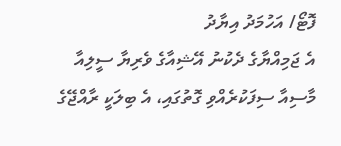ފޮޓޯ/ އަހުމަދު އިޔާދު
އެ ޖަމިއްޔާގެ ދެކުނު އޭޝިއާގެ ވެރިޔާ ސީލިއާ މާސިއާ ސިފަކުރެއްވި ގޮތުގައި، އެ ބިލަކީ ރާއްޖޭގެ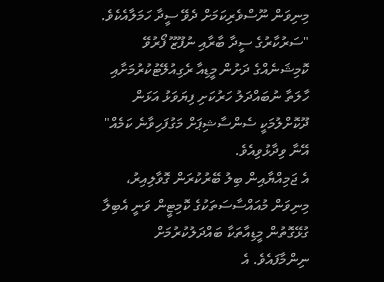މިނިވަން ނޫސްވެރިކަމަށް ދެވޭ ސީދާ ހަމަލާއެކެވެ.
"ސަރުކާރުގެ ސީދާ ބާރާއި ނުފޫޒޫ ފޯރުވޭ ކޮމިޝަނެއްގެ ދަށުން މީޑިއާ ރެގިއުލޭޓުކުރުމަށާއި ހާލަތާ ނުބައްދަލު ހަރުކަށި ފިޔަވަޅު އަޅަން ދޫކޮށްލުމަކީ ސެންސާޝިޕަށް މަގުފަހިވާނެ ކަމެއް" އޭނާ ވިދާޅުވިއެވެ.
އެ ޖަމިއްޔާއިން ބިލު ބޭރުކުރަން ގޮވާލިއިރު، މިނިވަން މުއައްސާސަތަކުގެ ކޮމިޓީން ވަނީ އެބިލާ ގުޅޭގޮތުން މީޑިއާތަކާ ބައްދަލުކުރުމަށް ނިންމާފައެވެ. އެ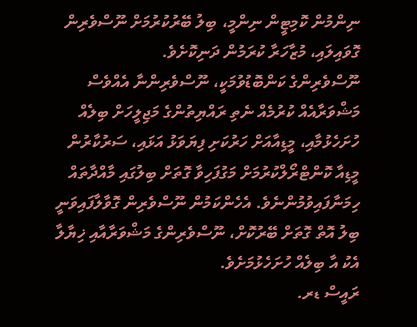ނިންމުން ކޮމިޓީން ނިންމީ، ބިލު ބޭރުކުރުމަށް ނޫސްވެރިން ގޮވައިލައި، މުޒާހަރާ ކުރަމުން ދަނިކޮށެވެ.
ނޫސްވެރިންގެ ކަންބޮޑުވުމަކީ، ނޫސްވެރިންނާ އެއްވެސް މަޝްވަރާއެއް ކުރުމެއް ނެތި ރައްޔިތުންގެ މަޖިލީހަށް ބިލެއް ހުށަހެޅުމާއި، މީޑިއާއަށް ހަރުކަށި ފިޔަވަޅު އަޅައި، ސަރުކާރުން މީޑިއާ ކޮންޓްރޯލްކުރުމަށް މަގުފަހިވާ ގޮތަށް ބިލުގައި މާއްދާތައް ހިމަނާފައިވުމުންނެވެ. އެހެންކަމުން ނޫސްވެރިން ގޮވާލާފައިވަނީ ބިލު އޮތް ގޮތަށް ބޭރުކޮށް، ނޫސްވެރިންގެ މަޝްވަރާއާއި ޚިޔާލާ އެކު އާ ބިލެއް ހުށަހެޅުމަށެވެ.
ރައީސް ޑރ.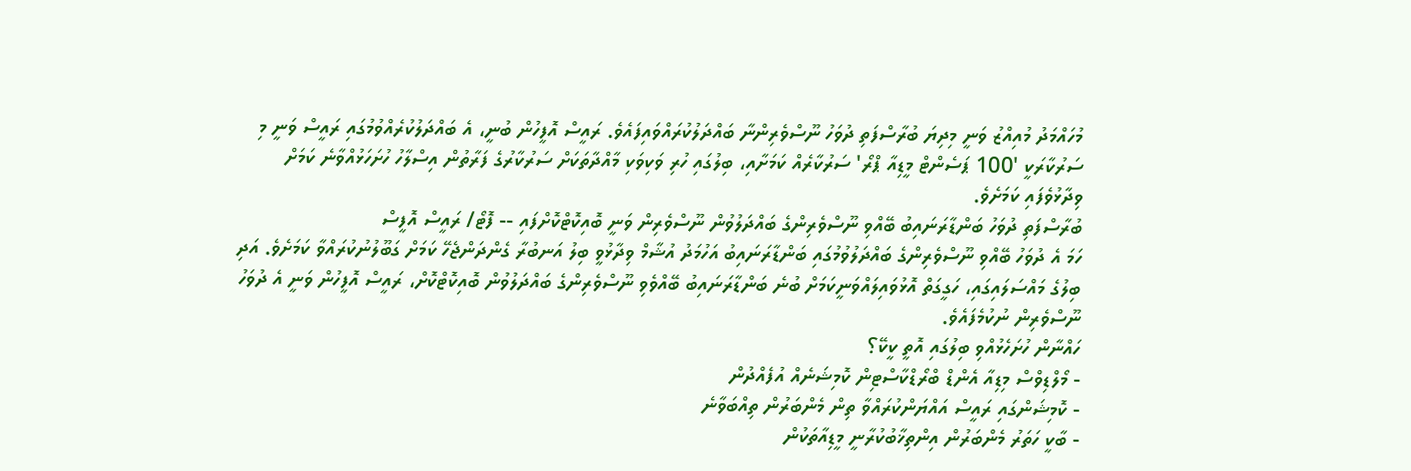މުހައްމަދު މުއިއްޒު ވަނީ މިދިޔަ ބުރާސްފަތި ދުވަހު ނޫސްވެރިންނާ ބައްދަލުކުރައްވައިފައެވެ. ރައީސް އޮފީހުން ބުނީ، އެ ބައްދަލުކުރެއްވުމުގައި ރައީސް ވަނީ މި ސަރުކާރަކީ '100 ޕަސެންޓް މީޑިއާ ޕްރޯ' ސަރުކާރެއް ކަމަށާއި، ބިލުގައި ހުރި ވަކިވަކި މާއްދާތަކަށް ސަރުކާރުގެ ފަރާތުން އިސްލާހު ހުށަހަޅުއްވާނެ ކަމަށް ވިދާޅުވެފައި ކަމަށެވެ.
ބުރާސްފަތި ދުވަހު ބަންޑާރަނައިބު ބޭއްވި ނޫސްވެރިންގެ ބައްދަލުވުން ނޫސްވެރިން ވަނީ ބޮއިކޮޓްކޮށްފައި -- ފޮޓޯ/ ރައީސް އޮފީސް
ހަމަ އެ ދުވަހު ބޭއްވި ނޫސްވެރިންގެ ބައްދަލުވުމުގައި ބަންޑާރަނައިބު އަހުމަދު އުޝާމް ވިދާޅުވީ ބިލު އަނބުރާ ގެންދަންޖެހޭ ކަމަށް ގަބޫލުނުކުރައްވާ ކަމަށެވެ. އަދި ބިލުގެ މައްސަލައިގައި، ހަގީގަތް އޮޅުވައިލައްވަނީކަމަށް ބުނެ ބަންޑާރަނައިބު ބޭއްވެވި ނޫސްވެރިންގެ ބައްދަލުވުން ބޮއިކޮޓްކޮށް، ރައީސް އޮފީހުން ވަނީ އެ ދުވަހު ނޫސްވެރިން ނުކުމެފައެވެ.
ހައްނާން ހުށަހެޅުއްވި ބިލުގައި އޮތީ ކީކޭ؟
- މޯލްޑިވްސް މިޑިއާ އެންޑް ބްރޯޑްކާސްޓިން ކޮމިޝަނެއް އުފެއްދުން
- ކޮމިޝަންގައި ރައީސް އައްޔަންކުރައްވާ ތިން މެންބަރުން ތިއްބަވާނެ
- ބާކީ ހަތަރު މެންބަރުން އިންތިޚާބުކުރާނީ މީޑިއާތަކުން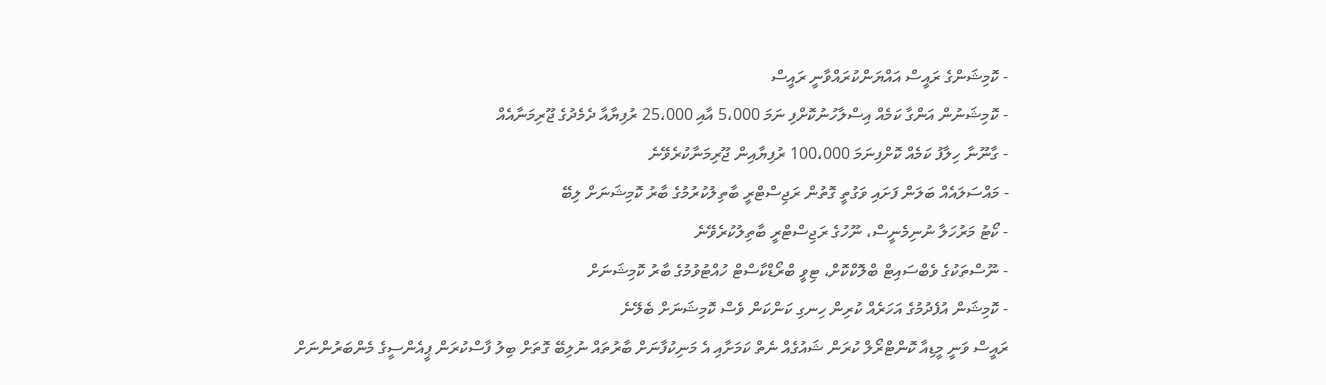- ކޮމިޝަންގެ ރައީސް އައްޔަންކުރައްވާނީ ރައީސް
- ކޮމިޝަނުން އަންގާ ކަމެއް އިސްލާހުނުކޮށްފި ނަމަ 5،000 އާއި 25،000 ރުފިޔާއާ ދެމެދުގެ ޖޫރިމަނާއެއް
- ގާނޫނާ ހިލާފު ކަމެއް ކޮށްފިނަމަ 100،000 ރުފިޔާއިން ޖޫރިމަނާކުރެވޭނެ
- މައްސަލައެއް ބަލަން ފަށައި ވަގުތީ ގޮތުން ރަޖިސްޓްރީ ބާތިލުކުރުމުގެ ބާރު ކޮމިޝަނަށް ލިބޭ
- ކޯޓު މަރުހަލާ ނުނިމެނީސް، ނޫހުގެ ރަޖިސްޓްރީ ބާތިލުކުރެވޭނެ
- ނޫސްތަކުގެ ވެބްސައިޓް ބްލޮކްކޮށް، ޓިވީ ބްރޯޑްކާސްޓް ހުއްޓުވުމުގެ ބާރު ކޮމިޝަނަށް
- ކޮމިޝަން އުފެދުމުގެ އަހަރެއް ކުރިން ހިނގި ކަންކަން ވެސް ކޮމިޝަނަށް ބެލޭނެ
ރައީސް ވަނީ މީޑިއާ ކޮންޓްރޯލް ކުރަން ޝައުގެއް ނެތް ކަމަށާއި އެ މަނިކުފާނަށް ބާރުތައް ނުލިބޭ ގޮތަށް ބިލު ފާސްކުރަން ޕީއެންސީގެ މެންބަރުންނަށް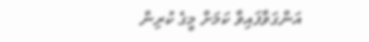އަންގަވާފައިވާ ކަމަށް މީގެ ކުރިން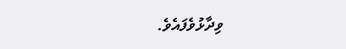ވިދާޅުވެފައެވެ.